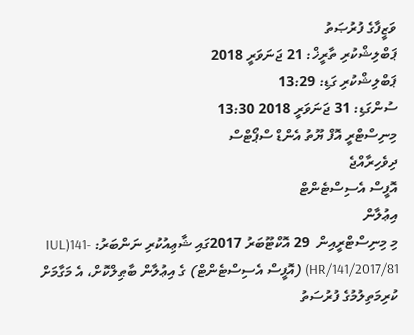ވަޒީފާގެ ފުރުޞަތު
ޕަބްލިޝްކުރި ތާރީޚް: 21 ޖަނަވަރީ 2018
ޕަބްލިޝްކުރި ގަޑި: 13:29
ސުންގަޑި: 31 ޖަނަވަރީ 2018 13:30
މިނިސްޓްރީ އޮފް ޔޫތު އެންޑް ސްޕޯޓްސް
ދިވެހިރާއްޖެ
އޮފީސް އެސިސްޓެންޓް
އިޢުލާން
މި މިނިސްޓްރީއިން  29 އޮކްޓޫބަރު 2017ގައި ޝާޢިއުކުރި ނަންބަރު: IUL)141-HR/141/2017/81) (އޮފީސް އެސިސްޓެންޓް) ގެ އިޢުލާން ބާޠިލްކޮށް، އެ މަގާމަށް ކުރިމަތިލުމުގެ ފުރުސަތު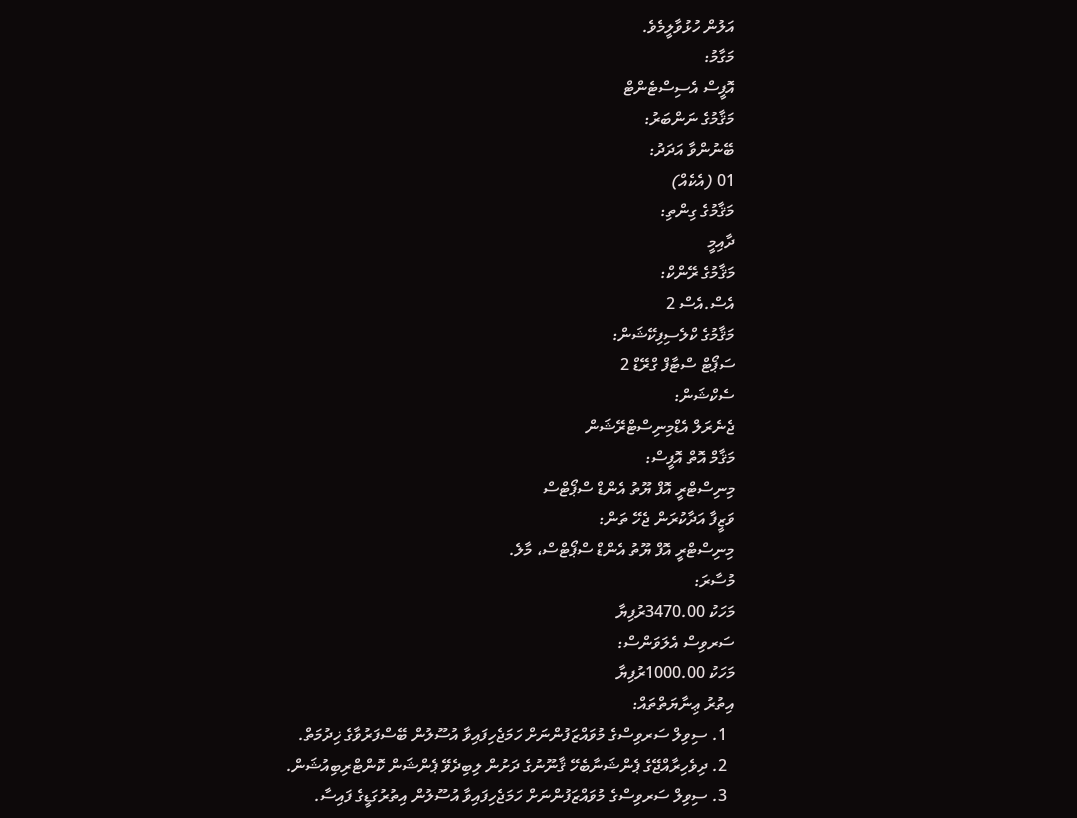އަލުން ހުޅުވާލީމެވެ.
މަގާމު:
އޮފީސް އެސިސްޓެންޓް
މަޤާމުގެ ނަންބަރު:
ބޭނުންވާ އަދަދު:
01 (އެކެއް)
މަޤާމުގެ ގިންތި:
ދާއިމީ
މަޤާމުގެ ރޭންކް:
އެސް.އެސް 2
މަޤާމުގެ ކްލެސިފިކޭޝަން:
ސަޕޯޓް ސްޓާފް ގްރޭޑް 2
ސެކްޝަން:
ޖެނެރަލް އެޑްމިނިސްޓްރޭޝަން
މަޤާމް އޮތް އޮފީސް:
މިނިސްޓްރީ އޮފް ޔޫތު އެންޑް ސްޕޯޓްސް
ވަޒީފާ އަދާކުރަން ޖެހޭ ތަން:
މިނިސްޓްރީ އޮފް ޔޫތު އެންޑް ސްޕޯޓްސް، މާލެ.
މުސާރަ:
މަހަކު 3470.00ރުފިޔާ
ސަރވިސް އެލަވަންސް:
މަހަކު 1000.00ރުފިޔާ
އިތުރު ޢިނާޔަތްތައް:
  1. ސިވިލް ސަރވިސްގެ މުވައްޒަފުންނަށް ހަމަޖެހިފައިވާ އުސޫލުން ބޭސްފަރުވާގެ ޚިދުމަތް.
  2. ދިވެހިރާއްޖޭގެ ޕެންޝަނާބެހޭ ޤާނޫނުގެ ދަށުން ލިބިދެވޭ ޕެންޝަން ކޮންޓްރިބިއުޝަން.
  3. ސިވިލް ސަރވިސްގެ މުވައްޒަފުންނަށް ހަމަޖެހިފައިވާ އުސޫލުން އިތުރުގަޑީގެ ފައިސާ.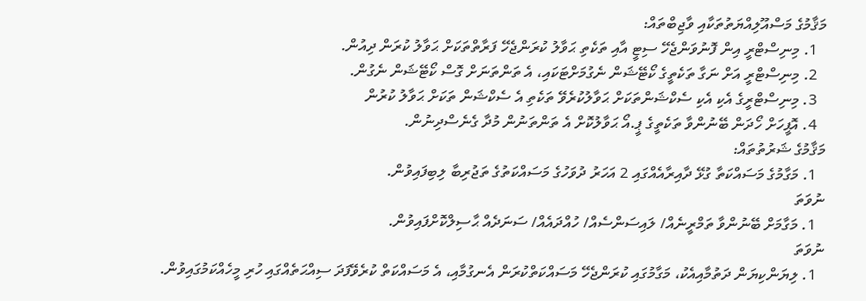މަޤާމުގެ މަސްއޫލިއްޔަތުތަކާއި ވާޖިބްތައް:
  1. މިނިސްޓްރީ އިން ފޮނުވަންޖެހޭ ސިޓީ އާއި ތަކެތި ޙަވާލު ކުރަންޖެހޭ ފަރާތްތަކަށް ޙަވާލު ކުރަން ދިއުން.
  2. މިނިސްޓްރީ އަށް ނަގާ ތަކެތީގެ ކޯޓޭޝަން ނެގުމަށްޓަކައި، އެ ތަންތަނަށް ގޮސް ކޯޓޭޝަން ނެގުން.
  3. މިނިސްޓްރީގެ އެކި އެކި ސެކްޝަންތަކަށް ޙަވާލުކުރެވޭ ތަކެތި އެ ސެކްޝަން ތަކަށް ޙަވާލު ކުރުން
  4. އޮފީހަށް ހޯދަން ބޭނުންވާ ތަކެތީގެ ޕީ.އޯ ޙަވާލުކޮށް އެ ތަންތަނުން މުދާ ގެނެސްދިނުން.
މަޤާމުގެ ޝަރުތުތައް:
  1. މަގާމުގެ މަސައްކަތާ ގުޅޭ ދާއިރާއެއްގައި 2 އަހަރު ދުވަހުގެ މަސައްކަތުގެ ތަޖުރިބާ ލިބިފައިވުން.
ނުވަތަ
  1. މަގާމަށް ބޭނުންވާ ތަމްރީނެއް/ ލައިސަންސެއް/ ހުއްދައެއް/ ސަނަދެއް ޙާސިލްކޮށްފައިވުން.
ނުވަތަ
  1. ލިޔަންކިޔަން ދަތުމާއިއެކު، މަގާމުގައި ކުރަންޖެހޭ މަސައްކަތްކުރަން އެނގުމާއި، އެ މަސައްކަތް ކުރެވޭފަދަ ސިއްޙަތެއްގައި ހުރި މީހެއްކަމުގައިވުން.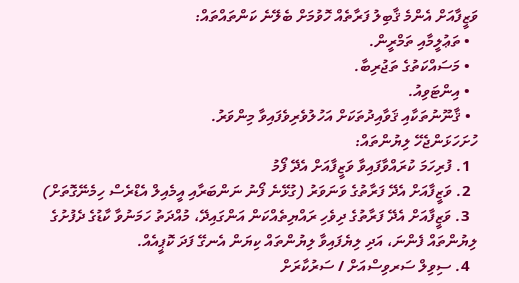ވަޒީފާއަށް އެންމެ ޤާބިލު ފަރާތެއް ހޮވުމަށް ބެލޭނެ ކަންތައްތައް:
  • ތަޢުލީމާއި ތަމްރީން.
  • މަސައްކަތުގެ ތަޖުރިބާ.
  • އިންޓަވިއު.
  • ޤާނޫނުތަކާއި ޤަވާއިދުތަކަށް އަހުލުވެރިވެފައިވާ މިންވަރު.
ހުށަހަޅަންޖެހޭ ލިޔުންތައް:
  1. ފުރިހަމަ ކުރައްވާފައިވާ ވަޒީފާއަށް އެދޭ ފޯމު
  2. ވަޒީފާއަށް އެދޭ ފަރާތުގެ ވަނަވަރު (ގުޅޭނެ ފޯނު ނަންބަރާއި އީމެއިލް އެޑްރެސް ހިމެނޭގޮތަށް)
  3. ވަޒީފާއަށް އެދޭ ފަރާތުގެ ދިވެހި ރައްޔިތެއްކަން އަންގައިދޭ، މުއްދަތު ހަމަނުވާ ކާޑުގެ ދެފުށުގެ ލިޔުންތައް ފެންނަ، އަދި ލިޔެފައިވާ ލިޔުންތައް ކިޔަން އެނގޭ ފަދަ ކޮޕީއެއް.
  4. ސިވިލް ސަރވިސްއަށް / ސަރުކާރަށް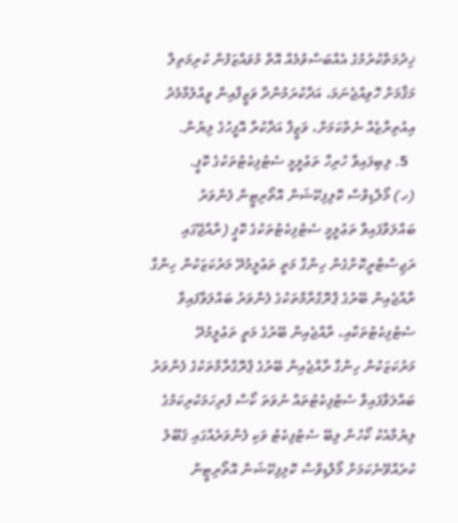ޚިދުމަތްކުރުމުގެ އެއްބަސްވުމެއް އޮތް މުވައްޒަފުން ކުރިމަތިލާ މަޤާމަށް ހޮވިއްޖެނަމަ، އަދާކުރަމުންދާ ވަޒީފާއިން ވީއްލުމާމެދު އިއުތިރާޒެއް ނެތްކަމަށް، ވަޒީފާ އަދާކުރާ އޮފީހުގެ ލިޔުން.
  5. ލިބިފައިވާ ހުރިހާ ތަޢުލީމީ ސެޓުފިކެޓުތަކުގެ ކޮޕީ.
(ހ) މޯލްޑިވްސް ކޮލިފިކޭޝަން އޮތޯރިޓީން ފެންވަރު ބައްލަވާފައިވާ ތަޢުލީމީ ސެޓުފިކެޓުތަކުގެ ކޮޕީ (ރާއްޖޭގައި ރަޖިސްޓްރީކޮށްގެން ހިންގާ މަތީ ތަޢުލީމުދޭ މަރުކަޒަކުން ހިންގާ ރާއްޖެއިން ބޭރުގެ ޕްރޮގްރާމްތަކުގެ ފެންވަރު ބައްލަވާފައިވާ ސެޓުފިކެޓުތަކާއި، ރާއްޖެއިން ބޭރުގެ މަތީ ތަޢުލީމުދޭ މަރުކަޒަކުން ހިންގާ ރާއްޖެއިން ބޭރުގެ ޕްރޮގްރާމްތަކުގެ ފެންވަރު ބައްލަވާފައިވާ ސެޓުފިކެޓުތައް ނުވަތަ ކޯސް ފުރިހަމަކުރިކަމުގެ ލިޔުމާއެކު ކޯހުން ލިބޭ ސެޓުފިކެޓު ވަކި ފެންވަރެއްގައި ޤަބޫލު ކުރެއްވޭނެކަމަށް މޯލްޑިވްސް ކޮލިފިކޭޝަން އޮތޯރިޓީން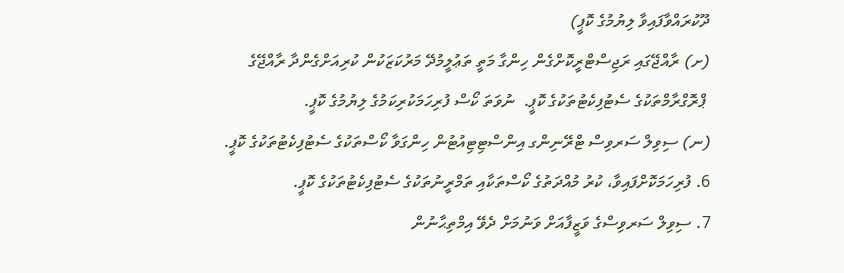ދޫކުރައްވާފައިވާ ލިޔުމުގެ ކޮޕީ)
(ށ) ރާއްޖޭގައި ރަޖިސްޓްރީކޮށްގެން ހިންގާ މަތީ ތަޢުލީމުދޭ މަރުކަޒަކުން ކުރިއަށްގެންދާ ރާއްޖޭގެ
 ޕްރޮގްރާމްތަކުގެ ސެޓުފިކެޓުތަކުގެ ކޮޕީ.  ނުވަތަ ކޯސް ފުރިހަމަކުރިކަމުގެ ލިޔުމުގެ ކޮޕީ.
(ނ) ސިވިލް ސަރވިސް ޓްރޭނިންގ އިންސްޓިޓިއުޓުން ހިންގަވާ ކޯސްތަކުގެ ސެޓުފިކެޓުތަކުގެ ކޮޕީ.
6. ފުރިހަމަކޮށްފައިވާ، ކުރު މުއްދަތުގެ ކޯސްތަކާއި ތަމްރީނުތަކުގެ ސެޓުފިކެޓުތަކުގެ ކޮޕީ.
7. ސިވިލް ސަރވިސްގެ ވަޒީފާއަށް ވަނުމަށް ދެވޭ އިމްތިޙާނުން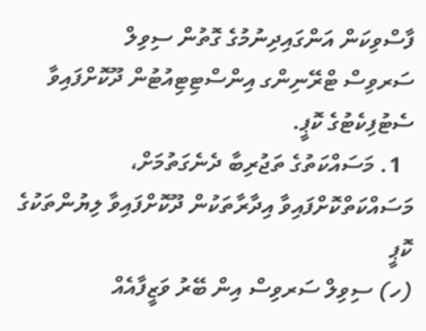ފާސްވިކަން އަންގައިދިނުމުގެ ގޮތުން ސިވިލް
ސަރވިސް ޓްރޭނިންގ އިންސްޓިޓިއުޓުން ދޫކޮށްފައިވާ ސެޓުފިކެޓުގެ ކޮޕީ.
  1. މަސައްކަތުގެ ތަޖުރިބާ ދެނެގަތުމަށް، މަސައްކަތްކޮށްފައިވާ އިދާރާތަކުން ދޫކޮށްފައިވާ ލިޔުންތަކުގެ ކޮޕީ
(ހ) ސިވިލް ސަރވިސް އިން ބޭރު ވަޒީފާއެއް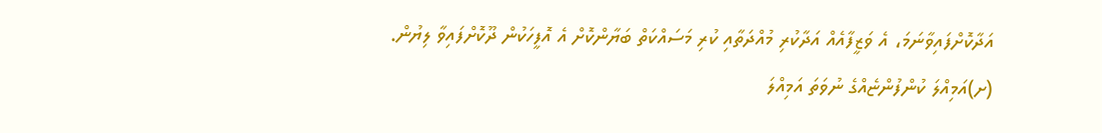އަދާކޮށްފައިވާނަމަ، އެ ވަޒީފާއެއް އަދާކުރި މުއްދަތާއި ކުރި މަސައްކަތް ބަޔާންކޮށް އެ އޮފީހަކުން ދޫކޮށްފައިވާ ލިޔުން.
(ށ)އަމިއްލަ ކުންފުންޏެއްގެ ނުވަތަ އަމިއްލަ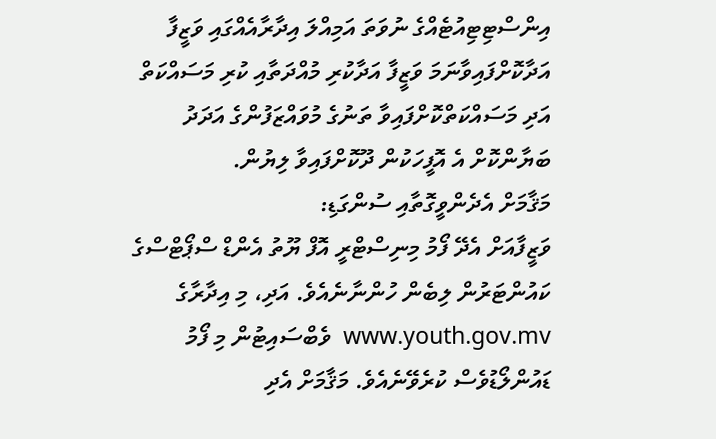އިންސްޓިޓިއުޓެއްގެ ނުވަތަ އަމިއްލަ އިދާރާއެއްގައި ވަޒީފާ އަދާކޮށްފައިވާނަމަ ވަޒީފާ އަދާކުރި މުއްދަތާއި ކުރި މަސައްކަތް އަދި މަސައްކަތްކޮށްފައިވާ ތަނުގެ މުވައްޒަފުންގެ އަދަދު ބަޔާންކޮށް އެ އޮފީހަކުން ދޫކޮށްފައިވާ ލިޔުން.
މަޤާމަށް އެދެންވީގޮތާއި ސުންގަޑި:
ވަޒީފާއަށް އެދޭ ފޯމު މިނިސްޓްރީ އޮފް ޔޫތު އެންޑް ސްޕޯޓްސްގެ ކައުންޓަރުން ލިބެން ހުންނާނެއެވެ. އަދި، މި އިދާރާގެ www.youth.gov.mv  ވެބްސައިޓުން މި ފޯމު ޑައުންލޯޑުވެސް ކުރެވޭނެއެވެ. މަޤާމަށް އެދި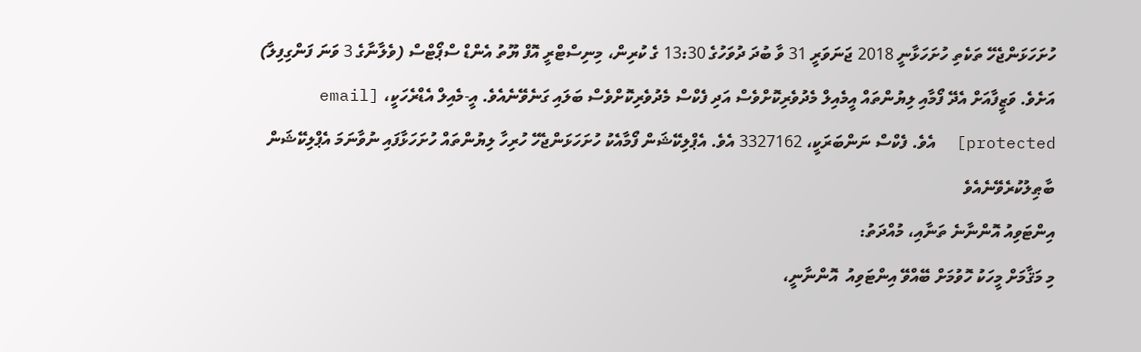ހުށަހަޅަންޖެހޭ ތަކެތި ހުށަހަޅާނީ 2018 ޖަނަވަރީ 31 ވާ ބުދަ ދުވަހުގެ 13:30 ގެ ކުރިން، މިނިސްޓްރީ އޮފް ޔޫތު އެންޑް ސްޕޯޓްސް (ވެލާނާގެ 3 ވަނަ ފަންގިފިލާ) އަށެވެ. ވަޒީފާއަށް އެދޭ ފޯމާއި ލިޔުންތައް އީމެއިލް މެދުވެރިކޮށްވެސް އަދި ފެކްސް މެދުވެރިކޮށްވެސް ބަލައި ގަނެވޭނެއެވެ. އީ-މެއިލް އެޑްރެހަކީ، [email protected]  އެވެ. ފެކްސް ނަންބަރަކީ، 3327162 އެވެ. އެޕްލިކޭޝަން ފޯމާއެކު ހުށަހަޅަންޖެހޭ ހުރިހާ ލިޔުންތައް ހުށަހަޅާފައި ނުވާނަމަ އެޕްލިކޭޝަން ބާޠިލުކުރެވޭނެއެވެ
އިންޓަވިއު އޮންނާނެ ތަނާއި، މުއްދަތު:
މި މަޤާމަށް މީހަކު ހޮވުމަށް ބޭއްވޭ އިންޓަވިއު  އޮންނާނީ،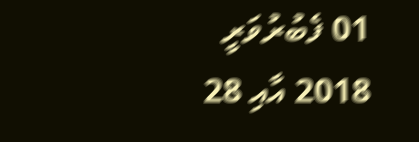01 ފެބުރުވަރީ 2018 އާއި 28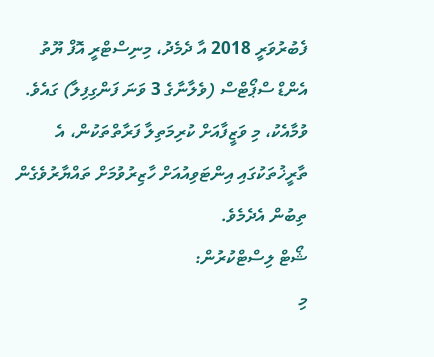ފެބުރުވަރީ 2018 އާ ދެމެދު، މިނިސްޓްރީ އޮފް ޔޫތު އެންޑް ސްޕޯޓްސް (ވެލާނާގެ 3 ވަނަ ފަންގިފިލާ) ގައެވެ. ވުމާއެކު، މި ވަޒީފާއަށް ކުރިމަތިލާ ފަރާތްތަކުން، އެ ތާރީޚުތަކުގައި އިންޓަވިއުއަށް ހާޒިރުވުމަށް ތައްޔާރުވެގެން ތިބުން އެދެމެވެ.
ޝޯޓް ލިސްޓްކުރުން:
މި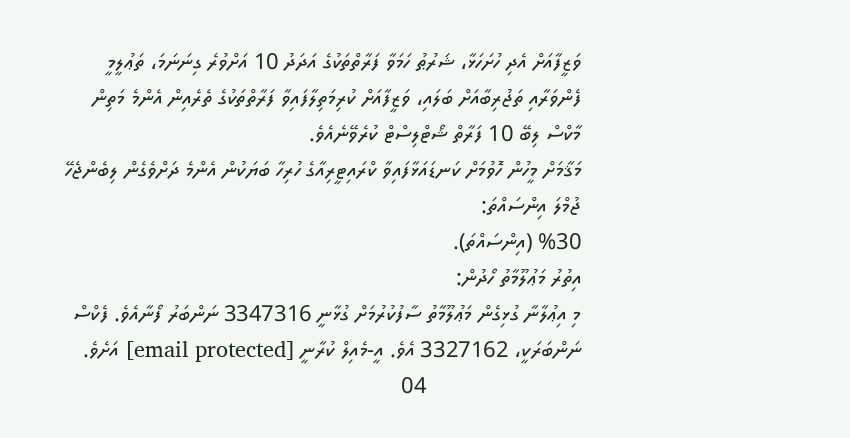ވަޒީފާއަށް އެދި ހުށަހަޅާ، ޝަރުޠު ހަމަވާ ފަރާތްތަކުގެ އަދަދު 10 އަށްވުރެ ގިނަނަމަ، ތަޢުލީމީ ފެންވަރާއި ތަޖުރިބާއަށް ބަލައި، ވަޒީފާއަށް ކުރިމަތިލާފައިވާ ފަރާތްތަކުގެ ތެރެއިން އެންމެ މަތިން މާކްސް ލިބޭ 10 ފަރާތް ޝޯޓްލިސްޓް ކުރެވޭނެއެވެ.
މަޤާމަށް މީހުން ހޮވުމަށް ކަނޑައަޅާފައިވާ ކްރައިޓީރިއާގެ ހުރިހާ ބަޔަކުން އެންމެ ދަށްވެގެން ލިބެންޖެހޭ ޖުމްލަ އިންސައްތަ:
%30 (އިންސައްތަ).
އިތުރު މަޢުލޫމާތު ހޯދުން:
މި އިޢުލާނާ ގުޅިގެން މަޢުލޫމާތު ސާފުކުރުމަށް ގުޅާނީ 3347316 ނަންބަރު ފޯނާއެވެ. ފެކްސް ނަންބަރަކީ، 3327162 އެވެ. އީ-މެއިލް ކުރާނީ [email protected] އަށެވެ.
                           04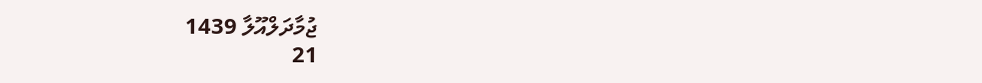ޖުމާދަލްއޫލާ 1439
21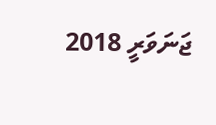ޖަނަވަރީ 2018